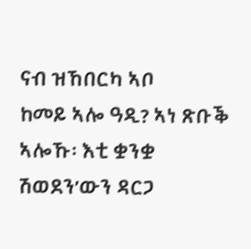ናብ ዝኸበርካ ኣቦ
ከመይ ኣሎ ዓዲ? ኣነ ጽቡቕ ኣሎኹ፡ እቲ ቋንቋ ሽወደን’ውን ዳርጋ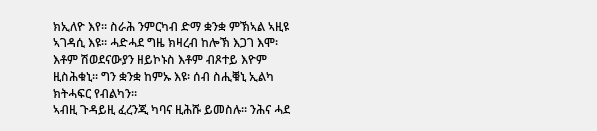ክኢለዮ እየ። ስራሕ ንምርካብ ድማ ቋንቋ ምኽኣል ኣዚዩ ኣገዳሲ እዩ። ሓድሓደ ግዜ ክዛረብ ከሎኽ እጋገ እሞ፡ እቶም ሽወደናውያን ዘይኮኑስ እቶም ብጾተይ እዮም ዚስሕቁኒ። ግን ቋንቋ ከምኡ እዩ፡ ሰብ ስሒቑኒ ኢልካ ክትሓፍር የብልካን።
ኣብዚ ጉዳይዚ ፈረንጂ ካባና ዚሕሹ ይመስሉ። ንሕና ሓደ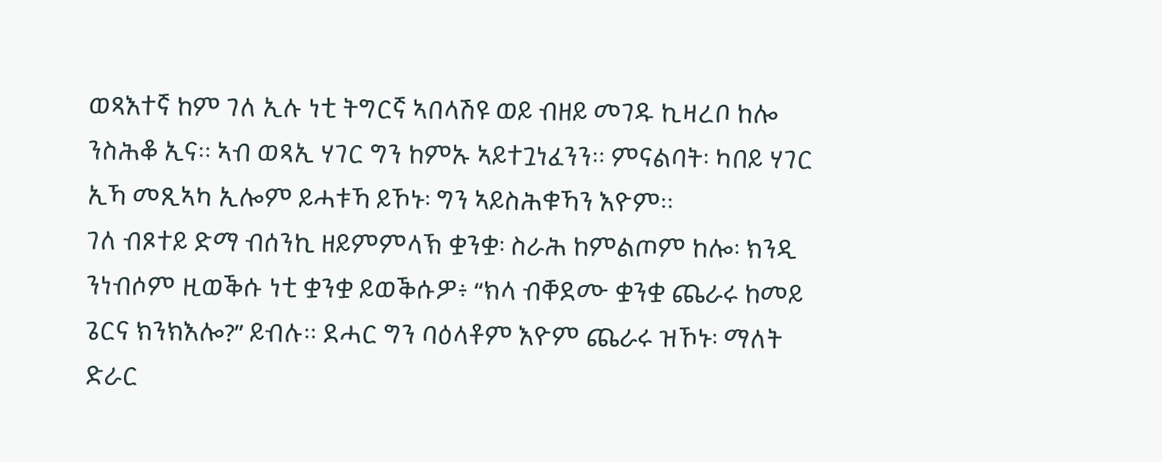ወጻእተኛ ከም ገለ ኢሉ ነቲ ትግርኛ ኣበላሽዩ ወይ ብዘይ መገዱ ኪዛረቦ ከሎ ንስሕቆ ኢና። ኣብ ወጻኢ ሃገር ግን ከምኡ ኣይተጓነፈንን። ምናልባት፡ ካበይ ሃገር ኢኻ መጺኣካ ኢሎም ይሓቱኻ ይኾኑ፡ ግን ኣይስሕቁኻን እዮም።
ገለ ብጾተይ ድማ ብሰንኪ ዘይምምላኽ ቋንቋ፡ ስራሕ ከምልጦም ከሎ፡ ክንዲ ንነብሶም ዚወቕሱ ነቲ ቋንቋ ይወቕሱዎ፥ “ክላ ብቐደሙ ቋንቋ ጨራሩ ከመይ ጌርና ክንክእሎ?” ይብሉ። ደሓር ግን ባዕላቶም እዮም ጨራሩ ዝኾኑ፡ ማለት ድራር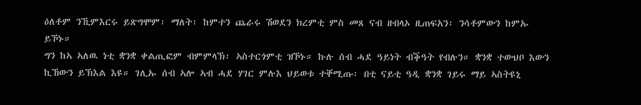ዕለቶም ንኺምእርሩ ይጽግሞም፡ ማለት፡ ከምተን ጨራሩ ሽወደን ክረምቲ ምስ መጸ ናብ ዘብላኦ ዚጠፍአን፡ ንሳቶምውን ከምኡ ይኾኑ።
ግን ከኣ ኣለዉ ነቲ ቋንቋ ቀልጢፎም ብምምላኽ፡ ኣስተርጎምቲ ዝኾኑ። ኩሉ ሰብ ሓደ ዓይነት ብቕዓት የብሉን። ቋንቋ ተውህቦ እውን ኪኸውን ይኽእል እዩ። ገሊኡ ሰብ ኣሎ ኣብ ሓደ ሃገር ምሉእ ህይወቱ ተቐሚጡ፡ በቲ ናይቲ ዓዲ ቋንቋ ገይሩ ማይ ኣስትዩኒ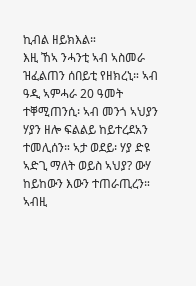ኪብል ዘይክእል።
እዚ ኸኣ ንሓንቲ ኣብ ኣስመራ ዝፈልጠን ሰበይቲ የዘክረኒ። ኣብ ዓዲ ኣምሓራ 20 ዓመት ተቐሚጠንሲ፡ ኣብ መንጎ ኣህያን ሃያን ዘሎ ፍልልይ ከይተረደአን ተመሊሰን። ኣታ ወደይ፡ ሃያ ድዩ ኣድጊ ማለት ወይስ ኣህያ? ውሃ ከይከውን እውን ተጠራጢረን።
ኣብዚ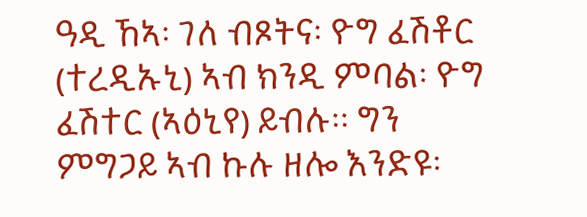ዓዲ ኸኣ፡ ገለ ብጾትና፡ ዮግ ፈሽቶር (ተረዲኡኒ) ኣብ ክንዲ ምባል፡ ዮግ ፈሽተር (ኣዕኒየ) ይብሉ። ግን ምግጋይ ኣብ ኩሉ ዘሎ እንድዩ፡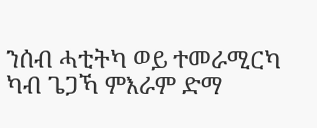ንሰብ ሓቲትካ ወይ ተመራሚርካ ካብ ጌጋኻ ምእራም ድማ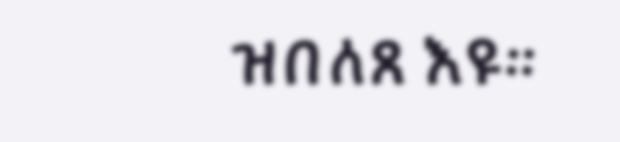ዝበለጸ እዩ።